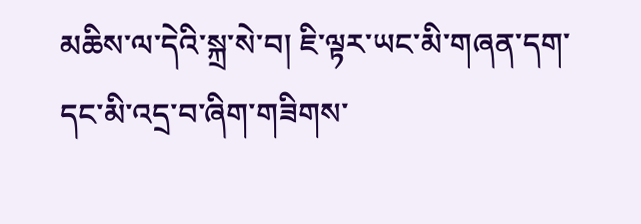མཆིས་ལ་དེའི་སྐྲ་སེ་བ། ཇི་ལྟར་ཡང་མི་གཞན་དག་དང་མི་འདྲ་བ་ཞིག་གཟིགས་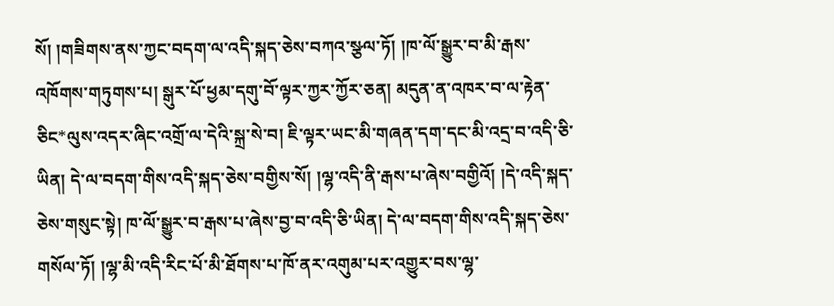སོ། །གཟིགས་ནས་ཀྱང་བདག་ལ་འདི་སྐད་ཅེས་བཀའ་སྩལ་ཏོ། །ཁ་ལོ་སྒྱུར་བ་མི་རྒས་འཁོགས་གཏུགས་པ། སྒུར་པོ་ཕྱམ་དགུ་བོ་ལྟར་ཀྱར་ཀྱོར་ཅན། མདུན་ན་འཁར་བ་ལ་རྟེན་ཅིང*ལུས་འདར་ཞིང་འགྲོ་ལ་དེའི་སྐྲ་སེ་བ། ཇི་ལྟར་ཡང་མི་གཞན་དག་དང་མི་འདྲ་བ་འདི་ཅི་ཡིན། དེ་ལ་བདག་གིས་འདི་སྐད་ཅེས་བགྱིས་སོ། །ལྷ་འདི་ནི་རྒས་པ་ཞེས་བགྱིའོ། །དེ་འདི་སྐད་ཅེས་གསུང་སྟེ། ཁ་ལོ་སྒྱུར་བ་རྒས་པ་ཞེས་བྱ་བ་འདི་ཅི་ཡིན། དེ་ལ་བདག་གིས་འདི་སྐད་ཅེས་གསོལ་ཏོ། །ལྷ་མི་འདི་རིང་པོ་མི་ཐོགས་པ་ཁོ་ནར་འགུམ་པར་འགྱུར་བས་ལྷ་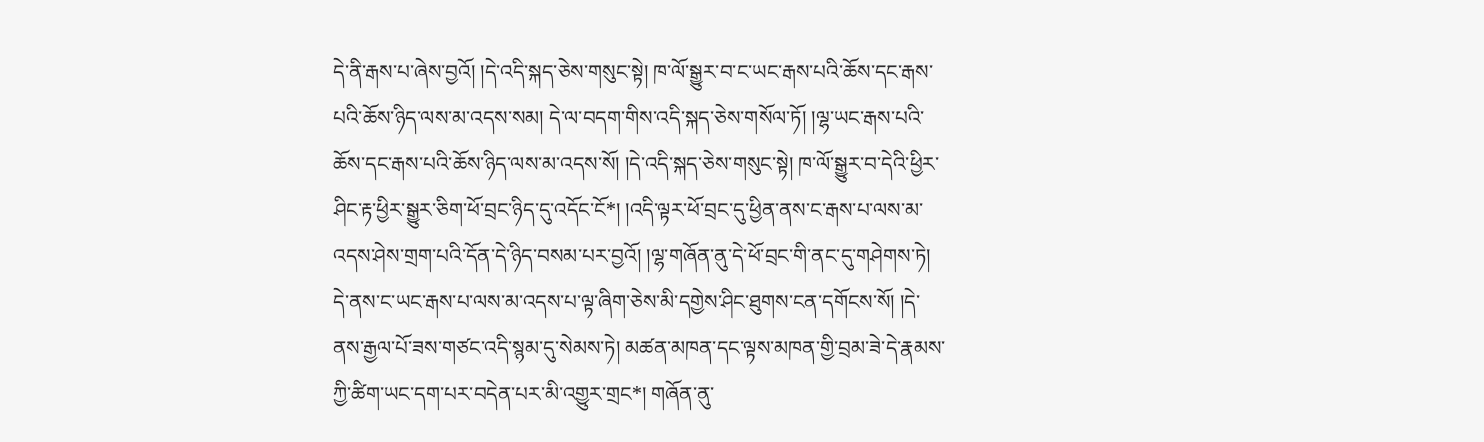དེ་ནི་རྒས་པ་ཞེས་བྱའོ། །དེ་འདི་སྐད་ཅེས་གསུང་སྟེ། ཁ་ལོ་སྒྱུར་བ་ང་ཡང་རྒས་པའི་ཆོས་དང་རྒས་པའི་ཆོས་ཉིད་ལས་མ་འདས་སམ། དེ་ལ་བདག་གིས་འདི་སྐད་ཅེས་གསོལ་ཏོ། །ལྷ་ཡང་རྒས་པའི་ཆོས་དང་རྒས་པའི་ཆོས་ཉིད་ལས་མ་འདས་སོ། །དེ་འདི་སྐད་ཅེས་གསུང་སྟེ། ཁ་ལོ་སྒྱུར་བ་དེའི་ཕྱིར་ཤིང་རྟ་ཕྱིར་སྒྱུར་ཅིག་ཕོ་བྲང་ཉིད་དུ་འདོང་ངོ*། །འདི་ལྟར་ཕོ་བྲང་དུ་ཕྱིན་ནས་ང་རྒས་པ་ལས་མ་འདས་ཤེས་གྲག་པའི་དོན་དེ་ཉིད་བསམ་པར་བྱའོ། །ལྷ་གཞོན་ནུ་དེ་ཕོ་བྲང་གི་ནང་དུ་གཤེགས་ཏེ། དེ་ནས་ང་ཡང་རྒས་པ་ལས་མ་འདས་པ་ལྟ་ཞིག་ཅེས་མི་དགྱེས་ཤིང་ཐུགས་ངན་དགོངས་སོ། །དེ་ནས་རྒྱལ་པོ་ཟས་གཙང་འདི་སྙམ་དུ་སེམས་ཏེ། མཚན་མཁན་དང་ལྟས་མཁན་གྱི་བྲམ་ཟེ་དེ་རྣམས་ཀྱི་ཚིག་ཡང་དག་པར་བདེན་པར་མི་འགྱུར་གྲང*། གཞོན་ནུ་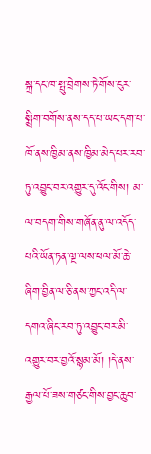སྐྲ་དང་ཁ་སྤུ་བྲེགས་ཏེ་གོས་ངུར་སྨྲིག་བགོས་ནས་དད་པ་ཡང་དག་པ་ཁོ་ནས་ཁྱིམ་ནས་ཁྱིམ་མེད་པར་རབ་ཏུ་འབྱུང་བར་འགྱུར་དུ་འོང་གིས། མ་ལ་བདག་གིས་གཞོན་ནུ་ལ་འདོད་པའི་ཡོན་ཏན་ལྔ་ལས་ཕལ་མོ་ཆེ་ཞིག་བྱིན་ལ་ཅི་ནས་ཀྱང་འདི་ལ་དགའ་ཞིང་རབ་ཏུ་འབྱུང་བར་མི་འགྱུར་བར་བྱའོ་སྙམ་མོ། །དེ་ནས་རྒྱལ་པོ་ཟས་གཙང་གིས་བྱང་ཆུབ་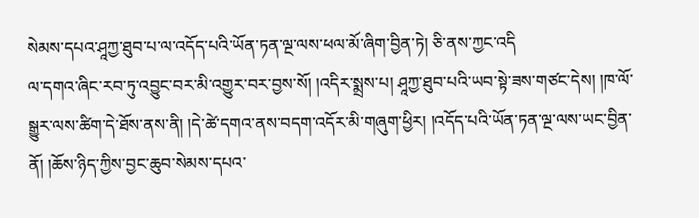སེམས་དཔའ་ཤཱཀྱ་ཐུབ་པ་ལ་འདོད་པའི་ཡོན་ཏན་ལྔ་ལས་ཕལ་མོ་ཞིག་བྱིན་ཏེ། ཅི་ནས་ཀྱང་འདི
ལ་དགའ་ཞིང་རབ་ཏུ་འབྱུང་བར་མི་འགྱུར་བར་བྱས་སོ། །འདིར་སྨྲས་པ། ཤཱཀྱ་ཐུབ་པའི་ཡབ་སྟེ་ཟས་གཙང་དེས། །ཁ་ལོ་སྒྱུར་ལས་ཚིག་དེ་ཐོས་ནས་ནི། །དེ་ཚེ་དགའ་ནས་བདག་འདོར་མི་གཞུག་ཕྱིར། །འདོད་པའི་ཡོན་ཏན་ལྔ་ལས་ཡང་བྱིན་ནོ། །ཆོས་ཉིད་ཀྱིས་བྱང་ཆུབ་སེམས་དཔའ་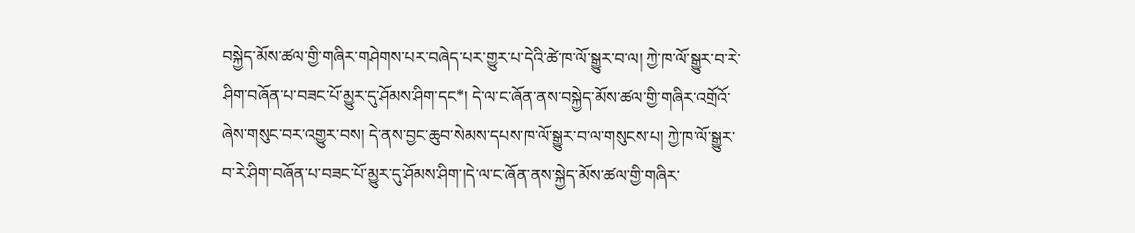བསྐྱེད་མོས་ཚལ་གྱི་གཞིར་གཤེགས་པར་བཞེད་པར་གྱུར་པ་དེའི་ཚེ་ཁ་ལོ་སྒྱུར་བ་ལ། ཀྱེ་ཁ་ལོ་སྒྱུར་བ་རེ་ཤིག་བཞོན་པ་བཟང་པོ་མྱུར་དུ་ཤོམས་ཤིག་དང*། དེ་ལ་ང་ཞོན་ནས་བསྐྱེད་མོས་ཚལ་གྱི་གཞིར་འགྲོའོ་ཞེས་གསུང་བར་འགྱུར་བས། དེ་ནས་བྱང་ཆུབ་སེམས་དཔས་ཁ་ལོ་སྒྱུར་བ་ལ་གསུངས་པ། ཀྱེ་ཁ་ལོ་སྒྱུར་བ་རེ་ཤིག་བཞོན་པ་བཟང་པོ་མྱུར་དུ་ཤོམས་ཤིག་།དེ་ལ་ང་ཞོན་ནས་སྐྱེད་མོས་ཚལ་གྱི་གཞིར་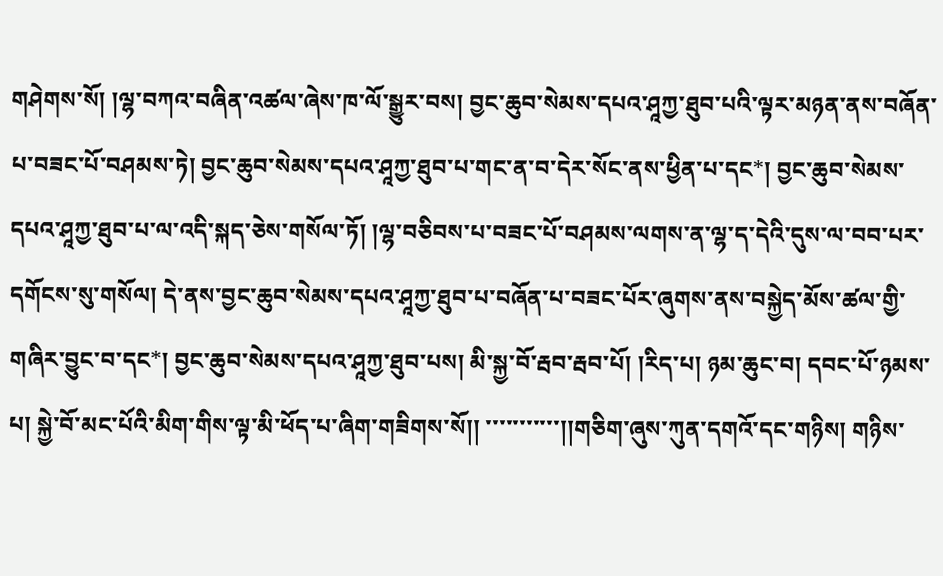གཤེགས་སོ། །ལྷ་བཀའ་བཞིན་འཚལ་ཞེས་ཁ་ལོ་སྒྱུར་བས། བྱང་ཆུབ་སེམས་དཔའ་ཤཱཀྱ་ཐུབ་པའི་ལྟར་མཉན་ནས་བཞོན་པ་བཟང་པོ་བཤམས་ཏེ། བྱང་ཆུབ་སེམས་དཔའ་ཤཱཀྱ་ཐུབ་པ་གང་ན་བ་དེར་སོང་ནས་ཕྱིན་པ་དང*། བྱང་ཆུབ་སེམས་དཔའ་ཤཱཀྱ་ཐུབ་པ་ལ་འདི་སྐད་ཅེས་གསོལ་ཏོ། །ལྷ་བཅིབས་པ་བཟང་པོ་བཤམས་ལགས་ན་ལྷ་ད་དེའི་དུས་ལ་བབ་པར་དགོངས་སུ་གསོལ། དེ་ནས་བྱང་ཆུབ་སེམས་དཔའ་ཤཱཀྱ་ཐུབ་པ་བཞོན་པ་བཟང་པོར་ཞུགས་ནས་བསྐྱེད་མོས་ཚལ་གྱི་གཞིར་བྱུང་བ་དང*། བྱང་ཆུབ་སེམས་དཔའ་ཤཱཀྱ་ཐུབ་པས། མི་སྐྱ་བོ་རྦབ་རྦབ་པོ། །རིད་པ། ཉམ་ཆུང་བ། དབང་པོ་ཉམས་པ། སྐྱེ་བོ་མང་པོའི་མིག་གིས་ལྟ་མི་ཕོད་པ་ཞིག་གཟིགས་སོ།། ་་་་་་་་་་་།།གཅིག་ཞུས་ཀུན་དགའོ་དང་གཉིས། གཉིས་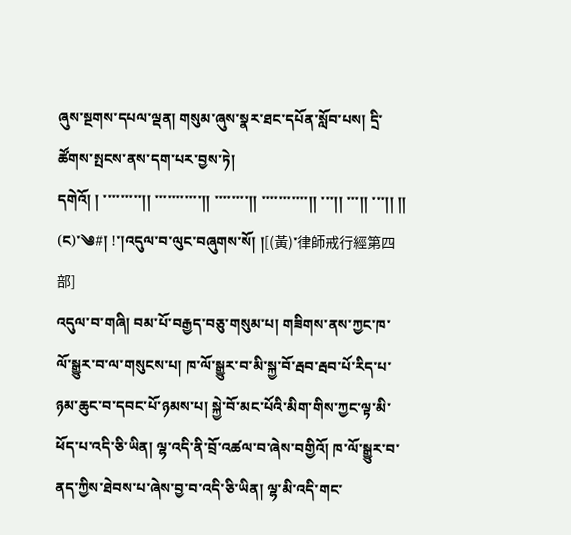ཞུས་སྔགས་དཔལ་ལྡན། གསུམ་ཞུས་སྣར་ཐང་དཔོན་སློབ་པས། དྲི་ཚོགས་སྤངས་ནས་དག་པར་བྱས་ཏེ། དགེའོ། ། ་་་་་་་་་།། ་་་་་་་་་་་།། ་་་་་་་་།། ་་་་་་་་་་་།། ་་་།། ་་་།། ་་་།། །།
(ང)་༄#། !་།འདུལ་བ་ལུང་བཞུགས་སོ། །[(黃)་律師戒行經第四部]
འདུལ་བ་གཞི། བམ་པོ་བརྒྱད་བཅུ་གསུམ་པ། གཟིགས་ནས་ཀྱང་ཁ་ལོ་སྒྱུར་བ་ལ་གསུངས་པ། ཁ་ལོ་སྒྱུར་བ་མི་སྐྱ་བོ་རྦབ་རྦབ་པོ་རིད་པ་ཉམ་ཆུང་བ་དབང་པོ་ཉམས་པ། སྐྱེ་བོ་མང་པོའི་མིག་གིས་ཀྱང་ལྟ་མི་ཕོད་པ་འདི་ཅི་ཡིན། ལྷ་འདི་ནི་བྲོ་འཚལ་བ་ཞེས་བགྱིའོ། ཁ་ལོ་སྒྱུར་བ་ནད་ཀྱིས་ཐེབས་པ་ཞེས་བྱ་བ་འདི་ཅི་ཡིན། ལྷ་མི་འདི་གང་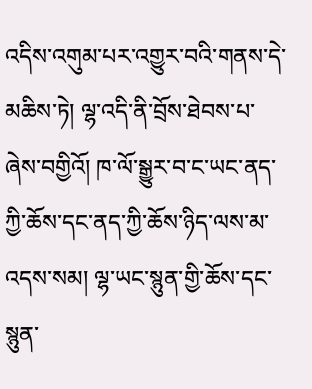འདིས་འགུམ་པར་འགྱུར་བའི་གནས་དེ་མཆིས་ཏེ། ལྷ་འདི་ནི་བྲོས་ཐེབས་པ་ཞེས་བགྱིའོ། ཁ་ལོ་སྒྱུར་བ་ང་ཡང་ནད་ཀྱི་ཆོས་དང་ནད་ཀྱི་ཆོས་ཉིད་ལས་མ་འདས་སམ། ལྷ་ཡང་སྙུན་གྱི་ཆོས་དང་སྙུན་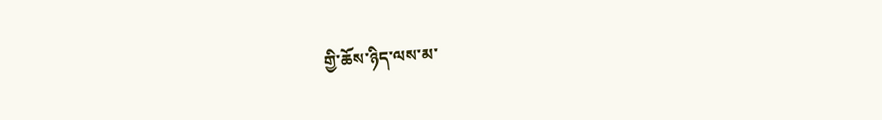གྱི་ཆོས་ཉིད་ལས་མ་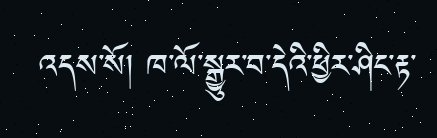འདས་སོ། ཁ་ལོ་སྒྱུར་བ་དེའི་ཕྱིར་ཤིང་རྟ་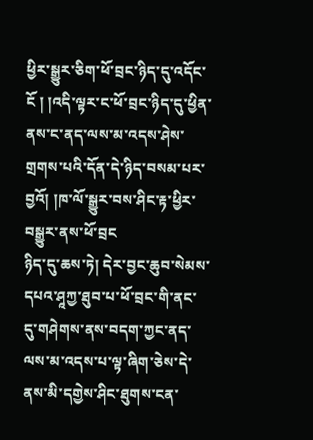ཕྱིར་སྒྱུར་ཅིག་ཕོ་བྲང་ཉིད་དུ་འདོང་ངོ ། །འདི་ལྟར་ང་ཕོ་བྲང་ཉིད་དུ་ཕྱིན་ནས་ང་ནད་ལས་མ་འདས་ཤེས་གྲགས་པའི་དོན་དེ་ཉིད་བསམ་པར་བྱའོ། །ཁ་ལོ་སྒྱུར་བས་ཤིང་རྟ་ཕྱིར་བསྒྱུར་ནས་ཕོ་བྲང
ཉིད་དུ་ཆས་ཏེ། དེར་བྱང་ཆུབ་སེམས་དཔའ་ཤཱཀྱ་ཐུབ་པ་ཕོ་བྲང་གི་ནང་དུ་གཤེགས་ནས་བདག་ཀྱང་ནད་ལས་མ་འདས་པ་ལྟ་ཞིག་ཅེས་དེ་ནས་མི་དགྱེས་ཤིང་ཐུགས་ངན་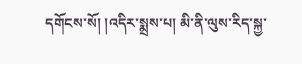དགོངས་སོ། །འདིར་སྨྲས་པ། མི་ནི་ལུས་རིད་སྐྱ་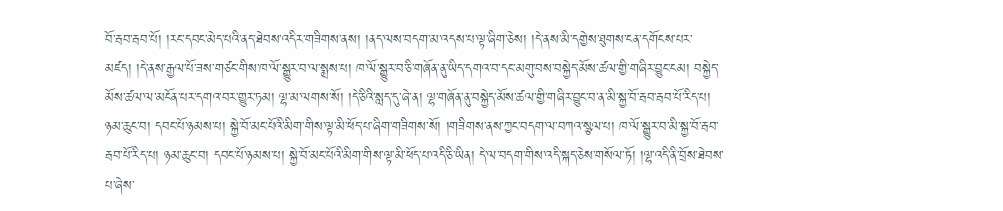བོ་རྦབ་རྦབ་པོ། །རང་དབང་མེད་པའི་ནད་ཐེབས་འདིར་གཟིགས་ནས། །ནད་ལས་བདག་མ་འདས་པ་ལྟ་ཞིག་ཅེས། །དེ་ནས་མི་དགྱེས་ཐུགས་ངན་དགོངས་པར་མཛད། །དེ་ནས་རྒྱལ་པོ་ཟས་གཙང་གིས་ཁ་ལོ་སྒྱུར་བ་ལ་སྨྲས་པ། ཁ་ལོ་སྒྱུར་བ་ཅི་གཞོན་ནུ་ཡིད་དགའ་བ་དང་མགུ་བས་བསྐྱེད་མོས་ཚལ་གྱི་གཞིར་བྱུང་ངམ། བསྐྱེད་མོས་ཚལ་ལ་མངོན་པར་དགའ་བར་གྱུར་ཏམ། ལྷ་མ་ལགས་སོ། །དེ་ཅིའི་སླད་དུ་ཞེ་ན། ལྷ་གཞོན་ནུ་བསྐྱེད་མོས་ཚལ་གྱི་གཞིར་བྱུང་བ་ན་མི་སྐྱ་བོ་རྦབ་རྦབ་པོ་རིད་པ། ཉམ་ཆུང་བ། དབང་པོ་ཉམས་པ། སྐྱེ་བོ་མང་པོའི་མིག་གིས་ལྟ་མི་ཕོད་པ་ཞིག་གཟིགས་སོ། །གཟིགས་ནས་ཀྱང་བདག་ལ་བཀའ་སྩལ་པ། ཁ་ལོ་སྒྱུར་བ་མི་སྐྱ་བོ་རྦབ་རྦབ་པོ་རིད་པ། ཉམ་ཆུང་བ། དབང་པོ་ཉམས་པ། སྐྱེ་བོ་མང་པོའི་མིག་གིས་ལྟ་མི་ཕོད་པ་འདི་ཅི་ཡིན། དེ་ལ་བདག་གིས་འདི་སྐད་ཅེས་གསོལ་ཏོ། །ལྷ་འདི་ནི་བྲོས་ཐེབས་པ་ཞེས་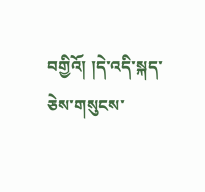བགྱིའོ། །དེ་འདི་སྐད་ཅེས་གསུངས་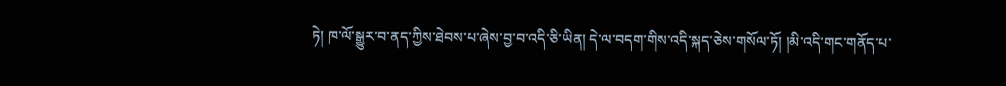ཏེ། ཁ་ལོ་སྒྱུར་བ་ནད་ཀྱིས་ཐེབས་པ་ཞེས་བྱ་བ་འདི་ཅི་ཡིན། དེ་ལ་བདག་གིས་འདི་སྐད་ཅེས་གསོལ་ཏོ། །མི་འདི་གང་གནོད་པ་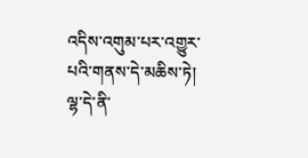འདིས་འགུམ་པར་འགྱུར་པའི་གནས་དེ་མཆིས་ཏེ། ལྷ་དེ་ནི་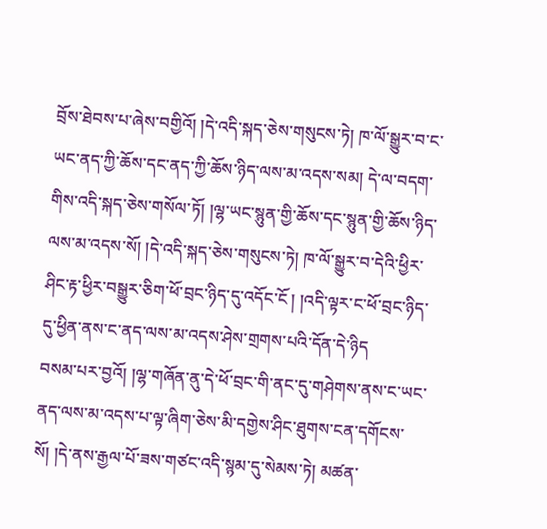བྲོས་ཐེབས་པ་ཞེས་བགྱིའོ། །དེ་འདི་སྐད་ཅེས་གསུངས་ཏེ། ཁ་ལོ་སྒྱུར་བ་ང་ཡང་ནད་ཀྱི་ཆོས་དང་ནད་ཀྱི་ཆོས་ཉིད་ལས་མ་འདས་སམ། དེ་ལ་བདག་གིས་འདི་སྐད་ཅེས་གསོལ་ཏོ། །ལྷ་ཡང་སྙུན་གྱི་ཆོས་དང་སྙུན་གྱི་ཆོས་ཉིད་ལས་མ་འདས་སོ། །དེ་འདི་སྐད་ཅེས་གསུངས་ཏེ། ཁ་ལོ་སྒྱུར་བ་དེའི་ཕྱིར་ཤིང་རྟ་ཕྱིར་བསྒྱུར་ཅིག་ཕོ་བྲང་ཉིད་དུ་འདོང་ངོ ། །འདི་ལྟར་ང་ཕོ་བྲང་ཉིད་དུ་ཕྱིན་ནས་ང་ནད་ལས་མ་འདས་ཤེས་གྲགས་པའི་དོན་དེ་ཉིད
བསམ་པར་བྱའོ། །ལྷ་གཞོན་ནུ་དེ་ཕོ་བྲང་གི་ནང་དུ་གཤེགས་ནས་ང་ཡང་ནད་ལས་མ་འདས་པ་ལྟ་ཞིག་ཅེས་མི་དགྱེས་ཤིང་ཐུགས་ངན་དགོངས་སོ། །དེ་ནས་རྒྱལ་པོ་ཟས་གཙང་འདི་སྙམ་དུ་སེམས་ཏེ། མཚན་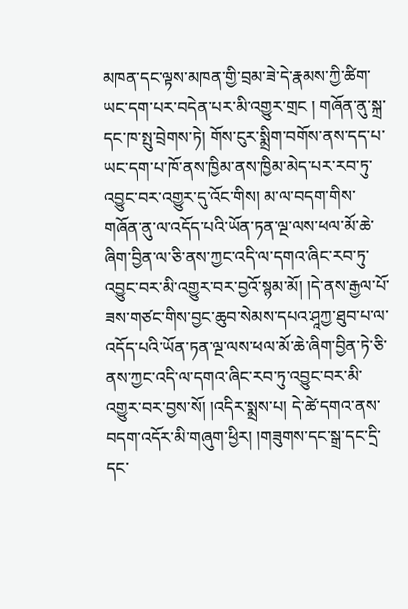མཁན་དང་ལྟས་མཁན་གྱི་བྲམ་ཟེ་དེ་རྣམས་ཀྱི་ཚིག་ཡང་དག་པར་བདེན་པར་མི་འགྱུར་གྲང ། གཞོན་ནུ་སྐྲ་དང་ཁ་སྤུ་བྲེགས་ཏེ། གོས་ངུར་སྨྲིག་བགོས་ནས་དད་པ་ཡང་དག་པ་ཁོ་ནས་ཁྱིམ་ནས་ཁྱིམ་མེད་པར་རབ་ཏུ་འབྱུང་བར་འགྱུར་དུ་འོང་གིས། མ་ལ་བདག་གིས་གཞོན་ནུ་ལ་འདོད་པའི་ཡོན་ཏན་ལྔ་ལས་ཕལ་མོ་ཆེ་ཞིག་བྱིན་ལ་ཅི་ནས་ཀྱང་འདི་ལ་དགའ་ཞིང་རབ་ཏུ་འབྱུང་བར་མི་འགྱུར་བར་བྱའོ་སྙམ་མོ། །དེ་ནས་རྒྱལ་པོ་ཟས་གཙང་གིས་བྱང་ཆུབ་སེམས་དཔའ་ཤཱཀྱ་ཐུབ་པ་ལ་འདོད་པའི་ཡོན་ཏན་ལྔ་ལས་ཕལ་མོ་ཆེ་ཞིག་བྱིན་ཏེ་ཅི་ནས་ཀྱང་འདི་ལ་དགའ་ཞིང་རབ་ཏུ་འབྱུང་བར་མི་འགྱུར་བར་བྱས་སོ། །འདིར་སྨྲས་པ། དེ་ཚེ་དགའ་ནས་བདག་འདོར་མི་གཞུག་ཕྱིར། །གཟུགས་དང་སྒྲ་དང་དྲི་དང་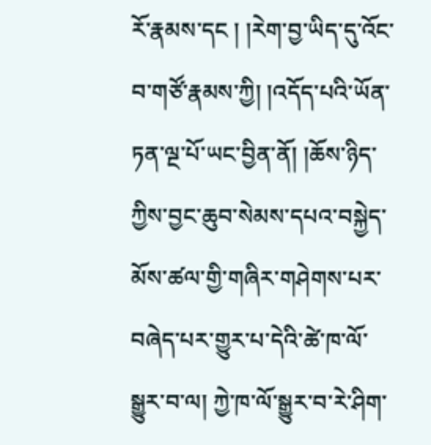རོ་རྣམས་དང ། །རེག་བྱ་ཡིད་དུ་འོང་བ་གཙོ་རྣམས་ཀྱི། །འདོད་པའི་ཡོན་ཏན་ལྔ་པོ་ཡང་བྱིན་ནོ། །ཆོས་ཉིད་ཀྱིས་བྱང་ཆུབ་སེམས་དཔའ་བསྐྱེད་མོས་ཚལ་གྱི་གཞིར་གཤེགས་པར་བཞེད་པར་གྱུར་པ་དེའི་ཚེ་ཁ་ལོ་སྒྱུར་བ་ལ། ཀྱེ་ཁ་ལོ་སྒྱུར་བ་རེ་ཤིག་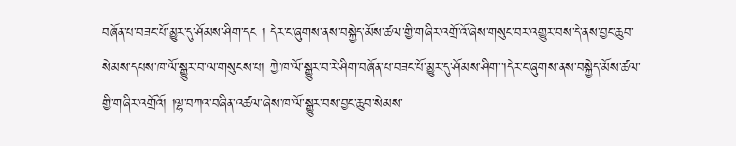བཞོན་པ་བཟང་པོ་མྱུར་དུ་ཤོམས་ཤིག་དང ། དེར་ང་ཞུགས་ནས་བསྐྱེད་མོས་ཚལ་གྱི་གཞིར་འགྲོ་འོ་ཞེས་གསུང་བར་འགྱུར་བས་དེ་ནས་བྱང་ཆུབ་སེམས་དཔས་ཁ་ལོ་སྒྱུར་བ་ལ་གསུངས་པ། ཀྱེ་ཁ་ལོ་སྒྱུར་བ་རེ་ཤིག་བཞོན་པ་བཟང་པོ་མྱུར་དུ་ཤོམས་ཤིག་་།དེར་ང་ཞུགས་ནས་བསྐྱེད་མོས་ཚལ་གྱི་གཞིར་འགྲོའོ། །ལྷ་བཀའ་བཞིན་འཚལ་ཞེས་ཁ་ལོ་སྒྱུར་བས་བྱང་ཆུབ་སེམས་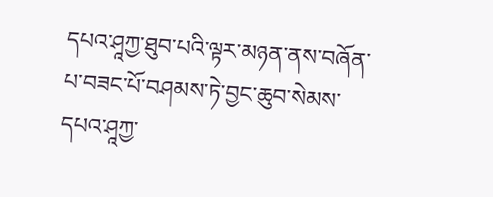དཔའ་ཤཱཀྱ་ཐུབ་པའི་ལྟར་མཉན་ནས་བཞོན་པ་བཟང་པོ་བཤམས་ཏེ་བྱང་ཆུབ་སེམས་དཔའ་ཤཱཀྱ་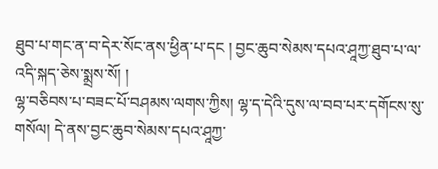ཐུབ་པ་གང་ན་བ་དེར་སོང་ནས་ཕྱིན་པ་དང ། བྱང་ཆུབ་སེམས་དཔའ་ཤཱཀྱ་ཐུབ་པ་ལ་འདི་སྐད་ཅེས་སྨྲས་སོ། །
ལྷ་བཅིབས་པ་བཟང་པོ་བཤམས་ལགས་ཀྱིས། ལྷ་ད་དེའི་དུས་ལ་བབ་པར་དགོངས་སུ་གསོལ། དེ་ནས་བྱང་ཆུབ་སེམས་དཔའ་ཤཱཀྱ་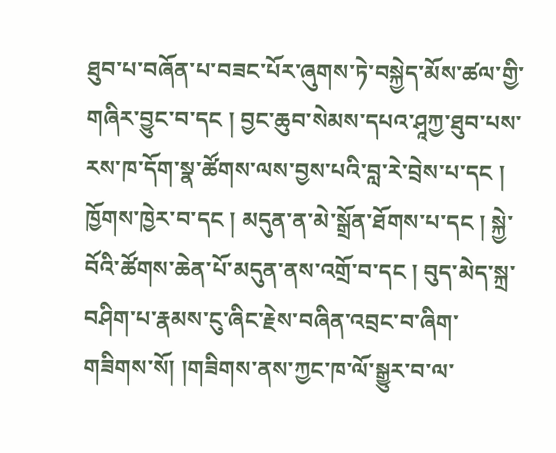ཐུབ་པ་བཞོན་པ་བཟང་པོར་ཞུགས་ཏེ་བསྐྱེད་མོས་ཚལ་གྱི་གཞིར་བྱུང་བ་དང ། བྱང་ཆུབ་སེམས་དཔའ་ཤཱཀྱ་ཐུབ་པས་རས་ཁ་དོག་སྣ་ཚོགས་ལས་བྱས་པའི་བླ་རེ་བྲེས་པ་དང ། ཁྱོགས་ཁྱེར་བ་དང ། མདུན་ན་མེ་སྒྲོན་ཐོགས་པ་དང ། སྐྱེ་བོའི་ཚོགས་ཆེན་པོ་མདུན་ནས་འགྲོ་བ་དང ། བུད་མེད་སྐྲ་བཤིག་པ་རྣམས་ངུ་ཞིང་རྗེས་བཞིན་འབྲང་བ་ཞིག་གཟིགས་སོ། །གཟིགས་ནས་ཀྱང་ཁ་ལོ་སྒྱུར་བ་ལ་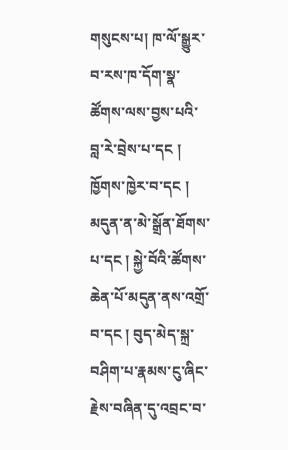གསུངས་པ། ཁ་ལོ་སྒྱུར་བ་རས་ཁ་དོག་སྣ་ཚོགས་ལས་བྱས་པའི་བླ་རེ་བྲེས་པ་དང ། ཁྱོགས་ཁྱེར་བ་དང ། མདུན་ན་མེ་སྒྲོན་ཐོགས་པ་དང ། སྐྱེ་བོའི་ཚོགས་ཆེན་པོ་མདུན་ནས་འགྲོ་བ་དང ། བུད་མེད་སྐྲ་བཤིག་པ་རྣམས་ངུ་ཞིང་རྗེས་བཞིན་དུ་འབྲང་བ་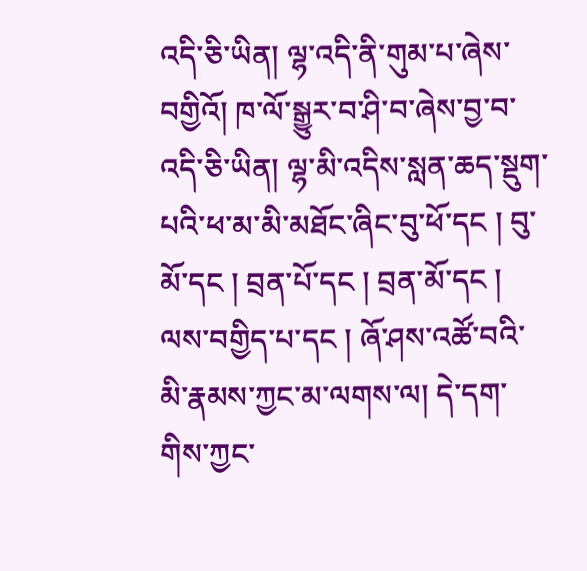འདི་ཅི་ཡིན། ལྷ་འདི་ནི་གུམ་པ་ཞེས་བགྱིའོ། ཁ་ལོ་སྒྱུར་བ་ཤི་བ་ཞེས་བྱ་བ་འདི་ཅི་ཡིན། ལྷ་མི་འདིས་སླན་ཆད་སྡུག་པའི་ཕ་མ་མི་མཐོང་ཞིང་བུ་ཕོ་དང ། བུ་མོ་དང ། བྲན་པོ་དང ། བྲན་མོ་དང ། ལས་བགྱིད་པ་དང ། ཞོ་ཤས་འཚོ་བའི་མི་རྣམས་ཀྱང་མ་ལགས་ལ། དེ་དག་གིས་ཀྱང་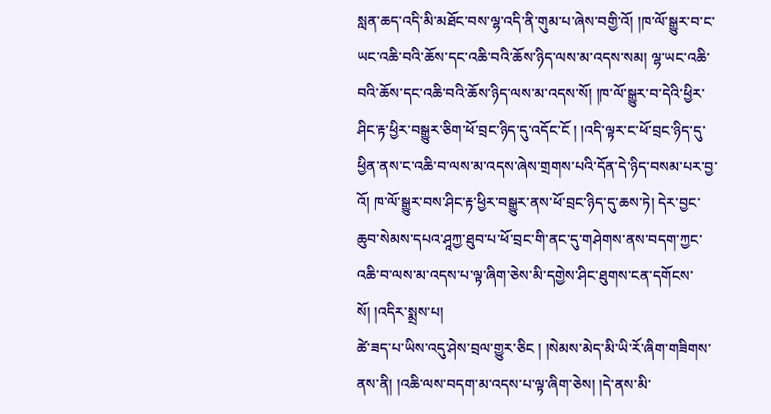སླན་ཆད་འདི་མི་མཐོང་བས་ལྷ་འདི་ནི་གུམ་པ་ཞེས་བགྱི་འོ། །ཁ་ལོ་སྒྱུར་བ་ང་ཡང་འཆི་བའི་ཆོས་དང་འཆི་བའི་ཆོས་ཉིད་ལས་མ་འདས་སམ། ལྷ་ཡང་འཆི་བའི་ཆོས་དང་འཆི་བའི་ཆོས་ཉིད་ལས་མ་འདས་སོ། །ཁ་ལོ་སྒྱུར་བ་དེའི་ཕྱིར་ཤིང་རྟ་ཕྱིར་བསྒྱུར་ཅིག་ཕོ་བྲང་ཉིད་དུ་འདོང་ངོ ། །འདི་ལྟར་ང་ཕོ་བྲང་ཉིད་དུ་ཕྱིན་ནས་ང་འཆི་བ་ལས་མ་འདས་ཞེས་གྲགས་པའི་དོན་དེ་ཉིད་བསམ་པར་བྱ་འོ། ཁ་ལོ་སྒྱུར་བས་ཤིང་རྟ་ཕྱིར་བསྒྱུར་ནས་ཕོ་བྲང་ཉིད་དུ་ཆས་ཏེ། དེར་བྱང་ཆུབ་སེམས་དཔའ་ཤཱཀྱ་ཐུབ་པ་ཕོ་བྲང་གི་ནང་དུ་གཤེགས་ནས་བདག་ཀྱང་འཆི་བ་ལས་མ་འདས་པ་ལྟ་ཞིག་ཅེས་མི་དགྱེས་ཤིང་ཐུགས་ངན་དགོངས་སོ། །འདིར་སྨྲས་པ།
ཚེ་ཟད་པ་ཡིས་འདུ་ཤེས་བྲལ་གྱུར་ཅིང ། །སེམས་མེད་མི་ཡི་རོ་ཞིག་གཟིགས་ནས་ནི། །འཆི་ལས་བདག་མ་འདས་པ་ལྟ་ཞིག་ཅེས། །དེ་ནས་མི་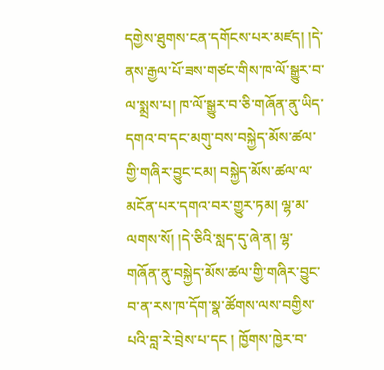དགྱེས་ཐུགས་ངན་དགོངས་པར་མཛད། །དེ་ནས་རྒྱལ་པོ་ཟས་གཙང་གིས་ཁ་ལོ་སྒྱུར་བ་ལ་སྨྲས་པ། ཁ་ལོ་སྒྱུར་བ་ཅི་གཞོན་ནུ་ཡིད་དགའ་བ་དང་མགུ་བས་བསྐྱེད་མོས་ཚལ་གྱི་གཞིར་བྱུང་ངམ། བསྐྱེད་མོས་ཚལ་ལ་མངོན་པར་དགའ་བར་གྱུར་ཏམ། ལྷ་མ་ལགས་སོ། །དེ་ཅིའི་སླད་དུ་ཞེ་ན། ལྷ་གཞོན་ནུ་བསྐྱེད་མོས་ཚལ་གྱི་གཞིར་བྱུང་བ་ན་རས་ཁ་དོག་སྣ་ཚོགས་ལས་བགྱིས་པའི་བླ་རེ་བྲེས་པ་དང ། ཁྱོགས་ཁྱེར་བ་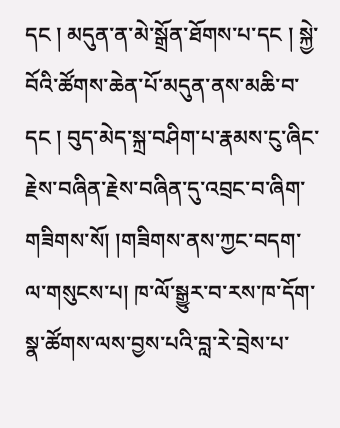དང ། མདུན་ན་མེ་སྒྲོན་ཐོགས་པ་དང ། སྐྱེ་བོའི་ཚོགས་ཆེན་པོ་མདུན་ནས་མཆི་བ་དང ། བུད་མེད་སྐྲ་བཤིག་པ་རྣམས་ངུ་ཞིང་རྗེས་བཞིན་རྗེས་བཞིན་དུ་འབྲང་བ་ཞིག་གཟིགས་སོ། །གཟིགས་ནས་ཀྱང་བདག་ལ་གསུངས་པ། ཁ་ལོ་སྒྱུར་བ་རས་ཁ་དོག་སྣ་ཚོགས་ལས་བྱས་པའི་བླ་རེ་བྲེས་པ་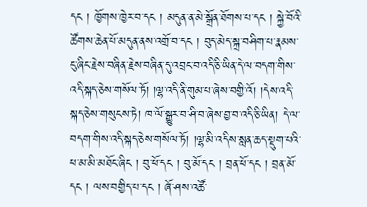དང ། ཁྱོགས་ཁྱེར་བ་དང ། མདུན་ན་མེ་སྒྲོན་ཐོགས་པ་དང ། སྐྱེ་བོའི་ཚོགས་ཆེན་པོ་མདུན་ནས་འགྲོ་བ་དང ། བུད་མེད་སྐྲ་བཤིག་པ་རྣམས་ངུ་ཞིང་རྗེས་བཞིན་རྗེས་བཞིན་དུ་འབྲང་བ་འདི་ཅི་ཡིན་དེ་ལ་བདག་གིས་འདི་སྐད་ཅེས་གསོལ་ཏོ། །ལྷ་འདི་ནི་གུམ་པ་ཞེས་བགྱི་འོ། །དེས་འདི་སྐད་ཅེས་གསུངས་ཏེ། ཁ་ལོ་སྒྱུར་བ་ཤི་བ་ཞེས་བྱ་བ་འདི་ཅི་ཡིན། དེ་ལ་བདག་གིས་འདི་སྐད་ཅེས་གསོལ་ཏོ། །ལྷ་མི་འདིས་སླན་ཆད་སྡུག་པའི་ཕ་མ་མི་མཐོང་ཞིང ། བུ་ཕོ་དང ། བུ་མོ་དང ། བྲན་ཕོ་དང ། བྲན་མོ་དང ། ལས་བགྱིད་པ་དང ། ཞོ་ཤས་འཚོ་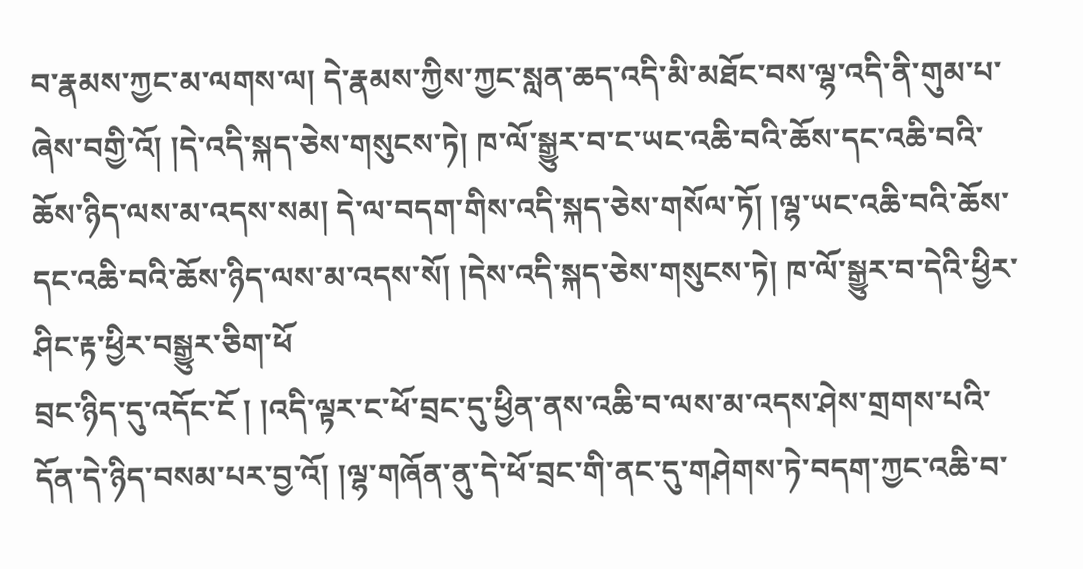བ་རྣམས་ཀྱང་མ་ལགས་ལ། དེ་རྣམས་ཀྱིས་ཀྱང་སླན་ཆད་འདི་མི་མཐོང་བས་ལྷ་འདི་ནི་གུམ་པ་ཞེས་བགྱི་འོ། །དེ་འདི་སྐད་ཅེས་གསུངས་ཏེ། ཁ་ལོ་སྒྱུར་བ་ང་ཡང་འཆི་བའི་ཆོས་དང་འཆི་བའི་ཆོས་ཉིད་ལས་མ་འདས་སམ། དེ་ལ་བདག་གིས་འདི་སྐད་ཅེས་གསོལ་ཏོ། །ལྷ་ཡང་འཆི་བའི་ཆོས་དང་འཆི་བའི་ཆོས་ཉིད་ལས་མ་འདས་སོ། །དེས་འདི་སྐད་ཅེས་གསུངས་ཏེ། ཁ་ལོ་སྒྱུར་བ་དེའི་ཕྱིར་ཤིང་རྟ་ཕྱིར་བསྒྱུར་ཅིག་ཕོ
བྲང་ཉིད་དུ་འདོང་ངོ ། །འདི་ལྟར་ང་ཕོ་བྲང་དུ་ཕྱིན་ནས་འཆི་བ་ལས་མ་འདས་ཤེས་གྲགས་པའི་དོན་དེ་ཉིད་བསམ་པར་བྱ་འོ། །ལྷ་གཞོན་ནུ་དེ་ཕོ་བྲང་གི་ནང་དུ་གཤེགས་ཏེ་བདག་ཀྱང་འཆི་བ་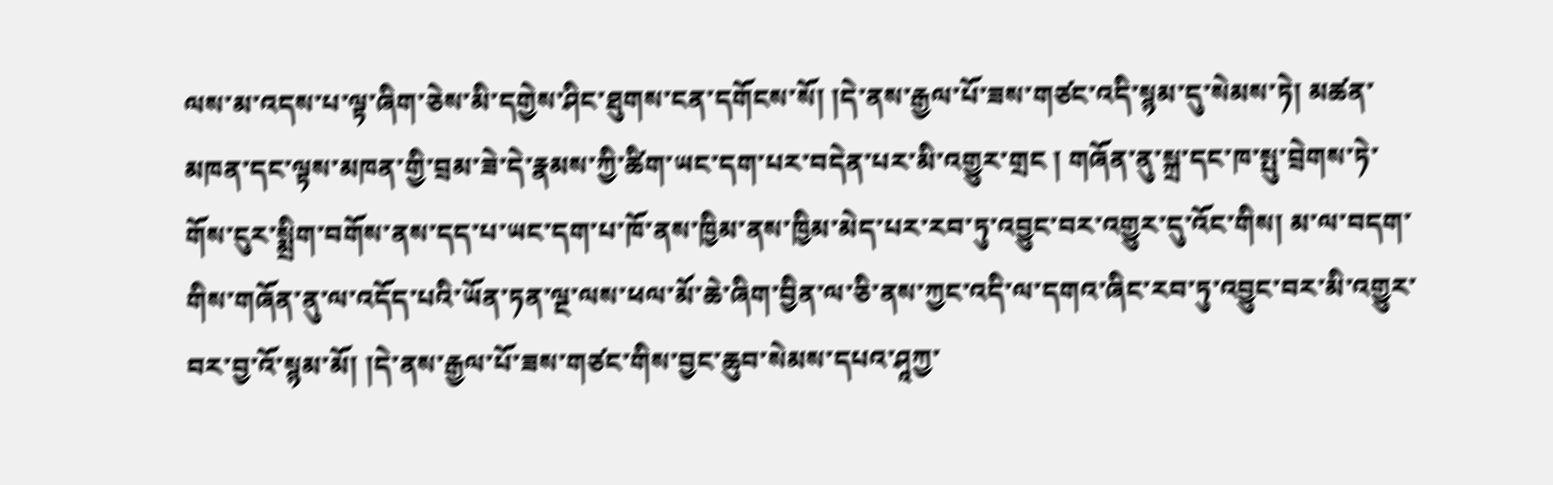ལས་མ་འདས་པ་ལྟ་ཞིག་ཅེས་མི་དགྱེས་ཤིང་ཐུགས་ངན་དགོངས་སོ། །དེ་ནས་རྒྱལ་པོ་ཟས་གཙང་འདི་སྙམ་དུ་སེམས་ཏེ། མཚན་མཁན་དང་ལྟས་མཁན་གྱི་བྲམ་ཟེ་དེ་རྣམས་ཀྱི་ཚིག་ཡང་དག་པར་བདེན་པར་མི་འགྱུར་གྲང ། གཞོན་ནུ་སྐྲ་དང་ཁ་སྤུ་བྲེགས་ཏེ་གོས་ངུར་སྨྲིག་བགོས་ནས་དད་པ་ཡང་དག་པ་ཁོ་ནས་ཁྱིམ་ནས་ཁྱིམ་མེད་པར་རབ་ཏུ་འབྱུང་བར་འགྱུར་དུ་འོང་གིས། མ་ལ་བདག་གིས་གཞོན་ནུ་ལ་འདོད་པའི་ཡོན་ཏན་ལྔ་ལས་ཕལ་མོ་ཆེ་ཞིག་བྱིན་ལ་ཅི་ནས་ཀྱང་འདི་ལ་དགའ་ཞིང་རབ་ཏུ་འབྱུང་བར་མི་འགྱུར་བར་བྱ་འོ་སྙམ་མོ། །དེ་ནས་རྒྱལ་པོ་ཟས་གཙང་གིས་བྱང་ཆུབ་སེམས་དཔའ་ཤཱཀྱ་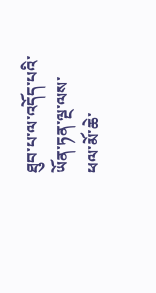ཐུབ་པ་ལ་འདོད་པའི་ཡོན་ཏན་ལྔ་ལས་ཕལ་མོ་ཆེ་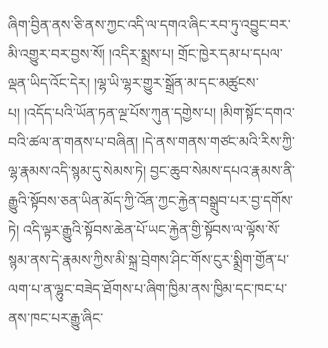ཞིག་བྱིན་ནས་ཅི་ནས་ཀྱང་འདི་ལ་དགའ་ཞིང་རབ་ཏུ་འབྱུང་བར་མི་འགྱུར་བར་བྱས་སོ། །འདིར་སྨྲས་པ། གྲོང་ཁྱེར་དམ་པ་དཔལ་ལྡན་ཡིད་འོང་དེར། །ལྷ་ཡི་ལྷར་གྱུར་སྒྲོན་མ་དང་མཚུངས་པ། །འདོད་པའི་ཡོན་ཏན་ལྔ་པོས་ཀུན་དགྱེས་པ། །མིག་སྟོང་དགའ་བའི་ཚལ་ན་གནས་པ་བཞིན། །དེ་ནས་གནས་གཙང་མའི་རིས་ཀྱི་ལྷ་རྣམས་འདི་སྙམ་དུ་སེམས་ཏེ། བྱང་ཆུབ་སེམས་དཔའ་རྣམས་ནི་རྒྱུའི་སྟོབས་ཅན་ཡིན་མོད་ཀྱི་འོན་ཀྱང་རྐྱེན་བསྒྲུབ་པར་བྱ་དགོས་ཏེ། འདི་ལྟར་རྒྱུའི་སྟོབས་ཆེན་པོ་ཡང་རྐྱེན་གྱི་སྟོབས་ལ་ལྟོས་སོ་སྙམ་ནས་དེ་རྣམས་ཀྱིས་མི་སྐྲ་བྲེགས་ཤིང་གོས་ངུར་སྨྲིག་གྱོན་པ་ལག་པ་ན་ལྷུང་བཟེད་ཐོགས་པ་ཞིག་ཁྱིམ་ནས་ཁྱིམ་དང་ཁང་པ་ནས་ཁང་པར་རྒྱུ་ཞིང་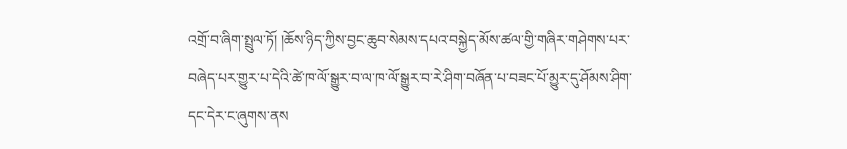འགྲོ་བ་ཞིག་སྤྲུལ་ཏོ། །ཆོས་ཉིད་ཀྱིས་བྱང་ཆུབ་སེམས་དཔའ་བསྐྱེད་མོས་ཚལ་གྱི་གཞིར་གཤེགས་པར་བཞེད་པར་གྱུར་པ་དེའི་ཚེ་ཁ་ལོ་སྒྱུར་བ་ལ་ཁ་ལོ་སྒྱུར་བ་རེ་ཤིག་བཞོན་པ་བཟང་པོ་མྱུར་དུ་ཤོམས་ཤིག་དང་དེར་ང་ཞུགས་ནས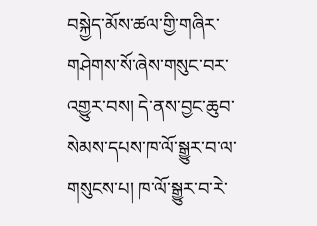བསྐྱེད་མོས་ཚལ་གྱི་གཞིར་གཤེགས་སོ་ཞེས་གསུང་བར་འགྱུར་བས། དེ་ནས་བྱང་ཆུབ་སེམས་དཔས་ཁ་ལོ་སྒྱུར་བ་ལ་གསུངས་པ། ཁ་ལོ་སྒྱུར་བ་རེ་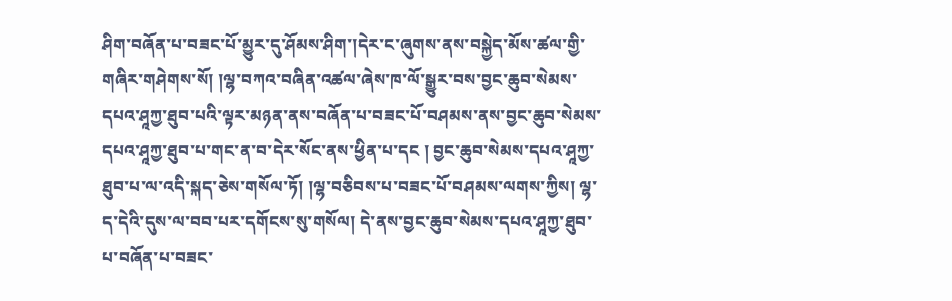ཤིག་བཞོན་པ་བཟང་པོ་མྱུར་དུ་ཤོམས་ཤིག་།དེར་ང་ཞུགས་ནས་བསྐྱེད་མོས་ཚལ་གྱི་གཞིར་གཤེགས་སོ། །ལྷ་བཀའ་བཞིན་འཚལ་ཞེས་ཁ་ལོ་སྒྱུར་བས་བྱང་ཆུབ་སེམས་དཔའ་ཤཱཀྱ་ཐུབ་པའི་ལྟར་མཉན་ནས་བཞོན་པ་བཟང་པོ་བཤམས་ནས་བྱང་ཆུབ་སེམས་དཔའ་ཤཱཀྱ་ཐུབ་པ་གང་ན་བ་དེར་སོང་ནས་ཕྱིན་པ་དང ། བྱང་ཆུབ་སེམས་དཔའ་ཤཱཀྱ་ཐུབ་པ་ལ་འདི་སྐད་ཅེས་གསོལ་ཏོ། །ལྷ་བཅིབས་པ་བཟང་པོ་བཤམས་ལགས་ཀྱིས། ལྷ་ད་དེའི་དུས་ལ་བབ་པར་དགོངས་སུ་གསོལ། དེ་ནས་བྱང་ཆུབ་སེམས་དཔའ་ཤཱཀྱ་ཐུབ་པ་བཞོན་པ་བཟང་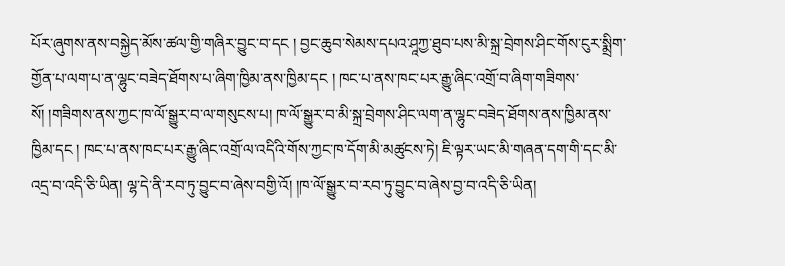པོར་ཞུགས་ནས་བསྐྱེད་མོས་ཚལ་གྱི་གཞིར་བྱུང་བ་དང ། བྱང་ཆུབ་སེམས་དཔའ་ཤཱཀྱ་ཐུབ་པས་མི་སྐྲ་བྲེགས་ཤིང་གོས་ངུར་སྨྲིག་གྱོན་པ་ལག་པ་ན་ལྷུང་བཟེད་ཐོགས་པ་ཞིག་ཁྱིམ་ནས་ཁྱིམ་དང ། ཁང་པ་ནས་ཁང་པར་རྒྱུ་ཞིང་འགྲོ་བ་ཞིག་གཟིགས་སོ། །གཟིགས་ནས་ཀྱང་ཁ་ལོ་སྒྱུར་བ་ལ་གསུངས་པ། ཁ་ལོ་སྒྱུར་བ་མི་སྐྲ་བྲེགས་ཤིང་ལག་ན་ལྷུང་བཟེད་ཐོགས་ནས་ཁྱིམ་ནས་ཁྱིམ་དང ། ཁང་པ་ནས་ཁང་པར་རྒྱུ་ཞིང་འགྲོ་ལ་འདིའི་གོས་ཀྱང་ཁ་དོག་མི་མཚུངས་ཏེ། ཇི་ལྟར་ཡང་མི་གཞན་དག་གི་དང་མི་འདྲ་བ་འདི་ཅི་ཡིན། ལྷ་དེ་ནི་རབ་ཏུ་བྱུང་བ་ཞེས་བགྱི་འོ། །ཁ་ལོ་སྒྱུར་བ་རབ་ཏུ་བྱུང་བ་ཞེས་བྱ་བ་འདི་ཅི་ཡིན།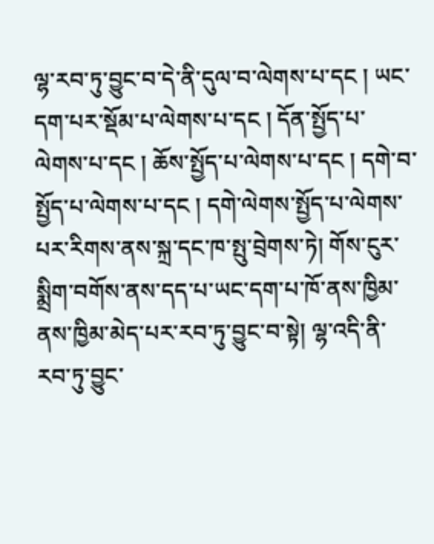ལྷ་རབ་ཏུ་བྱུང་བ་དེ་ནི་དུལ་བ་ལེགས་པ་དང ། ཡང་དག་པར་སྡོམ་པ་ལེགས་པ་དང ། དོན་སྤྱོད་པ་ལེགས་པ་དང ། ཆོས་སྤྱོད་པ་ལེགས་པ་དང ། དགེ་བ་སྤྱོད་པ་ལེགས་པ་དང ། དགེ་ལེགས་སྤྱོད་པ་ལེགས་པར་རིགས་ནས་སྐྲ་དང་ཁ་སྤུ་བྲེགས་ཏེ། གོས་ངུར་སྨྲིག་བགོས་ནས་དད་པ་ཡང་དག་པ་ཁོ་ནས་ཁྱིམ་ནས་ཁྱིམ་མེད་པར་རབ་ཏུ་བྱུང་བ་སྟེ། ལྷ་འདི་ནི་རབ་ཏུ་བྱུང་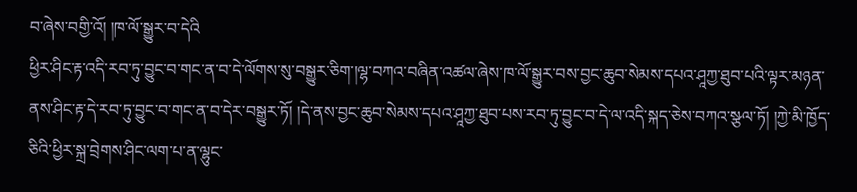བ་ཞེས་བགྱི་འོ། །ཁ་ལོ་སྒྱུར་བ་དེའི
ཕྱིར་ཤིང་རྟ་འདི་རབ་ཏུ་བྱུང་བ་གང་ན་བ་དེ་ལོགས་སུ་བསྒྱུར་ཅིག་།ལྷ་བཀའ་བཞིན་འཚལ་ཞེས་ཁ་ལོ་སྒྱུར་བས་བྱང་ཆུབ་སེམས་དཔའ་ཤཱཀྱ་ཐུབ་པའི་ལྟར་མཉན་ནས་ཤིང་རྟ་དེ་རབ་ཏུ་བྱུང་བ་གང་ན་བ་དེར་བསྒྱུར་ཏོ། །དེ་ནས་བྱང་ཆུབ་སེམས་དཔའ་ཤཱཀྱ་ཐུབ་པས་རབ་ཏུ་བྱུང་བ་དེ་ལ་འདི་སྐད་ཅེས་བཀའ་སྩལ་ཏོ། །ཀྱེ་མི་ཁྱོད་ཅིའི་ཕྱིར་སྐྲ་བྲེགས་ཤིང་ལག་པ་ན་ལྷུང་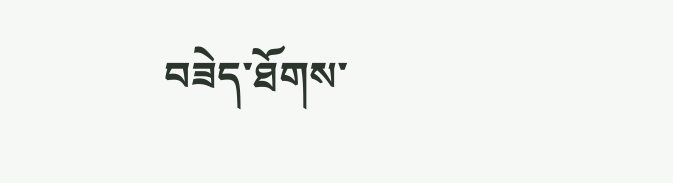བཟེད་ཐོགས་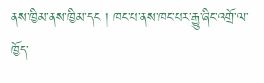ནས་ཁྱིམ་ནས་ཁྱིམ་དང ། ཁང་པ་ནས་ཁང་པར་རྒྱུ་ཞིང་འགྲོ་ལ་ཁྱོད་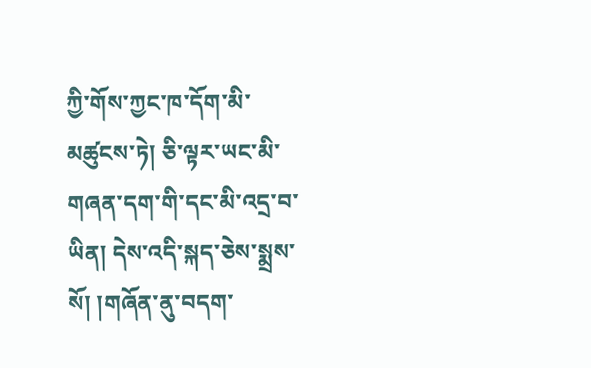ཀྱི་གོས་ཀྱང་ཁ་དོག་མི་མཚུངས་ཏེ། ཅི་ལྟར་ཡང་མི་གཞན་དག་གི་དང་མི་འདྲ་བ་ཡིན། དེས་འདི་སྐད་ཅེས་སྨྲས་སོ། །གཞོན་ནུ་བདག་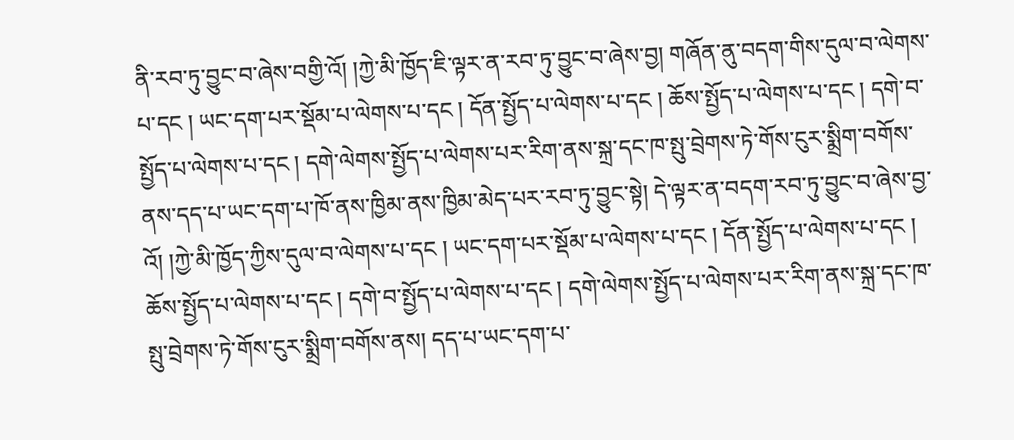ནི་རབ་ཏུ་བྱུང་བ་ཞེས་བགྱི་འོ། །ཀྱེ་མི་ཁྱོད་ཇི་ལྟར་ན་རབ་ཏུ་བྱུང་བ་ཞེས་བྱ། གཞོན་ནུ་བདག་གིས་དུལ་བ་ལེགས་པ་དང ། ཡང་དག་པར་སྡོམ་པ་ལེགས་པ་དང ། དོན་སྤྱོད་པ་ལེགས་པ་དང ། ཆོས་སྤྱོད་པ་ལེགས་པ་དང ། དགེ་བ་སྤྱོད་པ་ལེགས་པ་དང ། དགེ་ལེགས་སྤྱོད་པ་ལེགས་པར་རིག་ནས་སྐྲ་དང་ཁ་སྤུ་བྲེགས་ཏེ་གོས་ངུར་སྨྲིག་བགོས་ནས་དད་པ་ཡང་དག་པ་ཁོ་ནས་ཁྱིམ་ནས་ཁྱིམ་མེད་པར་རབ་ཏུ་བྱུང་སྟེ། དེ་ལྟར་ན་བདག་རབ་ཏུ་བྱུང་བ་ཞེས་བྱ་འོ། །ཀྱེ་མི་ཁྱོད་ཀྱིས་དུལ་བ་ལེགས་པ་དང ། ཡང་དག་པར་སྡོམ་པ་ལེགས་པ་དང ། དོན་སྤྱོད་པ་ལེགས་པ་དང ། ཆོས་སྤྱོད་པ་ལེགས་པ་དང ། དགེ་བ་སྤྱོད་པ་ལེགས་པ་དང ། དགེ་ལེགས་སྤྱོད་པ་ལེགས་པར་རིག་ནས་སྐྲ་དང་ཁ་སྤུ་བྲེགས་ཏེ་གོས་ངུར་སྨྲིག་བགོས་ནས། དད་པ་ཡང་དག་པ་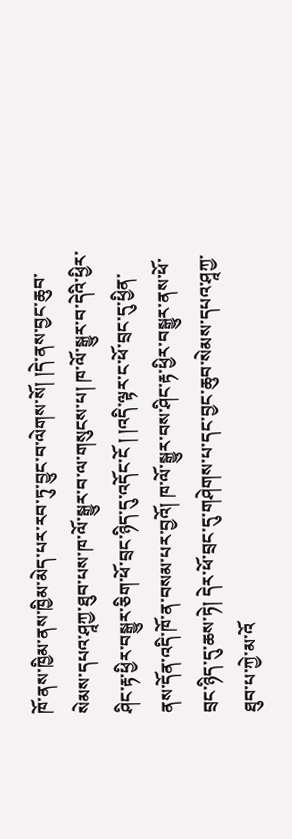ཁོ་ནས་ཁྱིམ་ནས་ཁྱིམ་མེད་པར་རབ་ཏུ་བྱུང་བ་ལེགས་སོ། །དེ་ནས་བྱང་ཆུབ་སེམས་དཔའ་ཤཱཀྱ་ཐུབ་པས་ཁ་ལོ་སྒྱུར་བ་ལ་གསུངས་པ། ཁ་ལོ་སྒྱུར་བ་དེའི་ཕྱིར་ཤིང་རྟ་ཕྱིར་བསྒྱུར་ཅིག་ཕོ་བྲང་ཉིད་དུ་འདོང་ངོ ། །འདི་ལྟར་ང་ཕོ་བྲང་དུ་ཕྱིན་ནས་དོན་འདི་ཁོ་ན་བསམ་པར་བྱའོ། ཁ་ལོ་སྒྱུར་བས་ཤིང་རྟ་ཕྱིར་བསྒྱུར་ནས་ཕོ་བྲང་ཉིད་དུ་ཆས་ཏེ། དེར་ཕོ་བྲང་དུ་གཤེགས་པ་དང་བྱང་ཆུབ་སེམས་དཔའ་ཤཱཀྱ་ཐུབ་པ་ཀྱེ་མ་འོ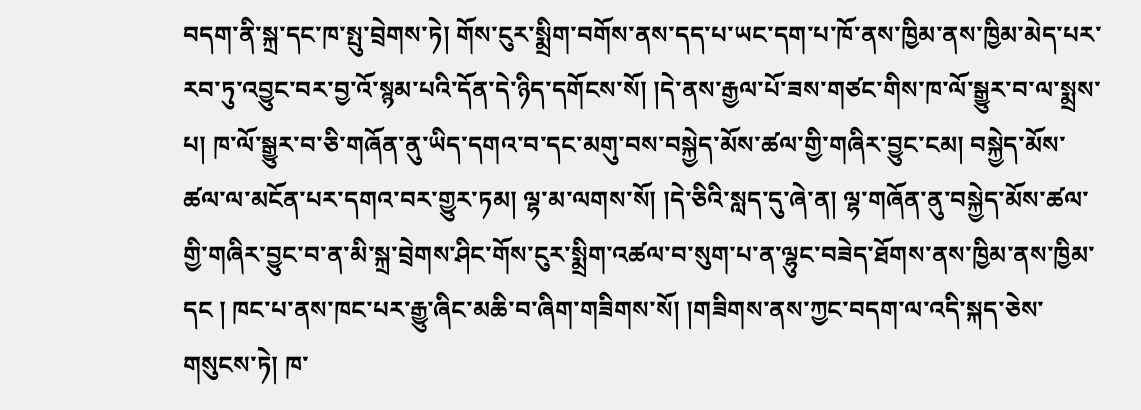བདག་ནི་སྐྲ་དང་ཁ་སྤུ་བྲེགས་ཏེ། གོས་ངུར་སྨྲིག་བགོས་ནས་དད་པ་ཡང་དག་པ་ཁོ་ནས་ཁྱིམ་ནས་ཁྱིམ་མེད་པར་རབ་ཏུ་འབྱུང་བར་བྱ་འོ་སྙམ་པའི་དོན་དེ་ཉིད་དགོངས་སོ། །དེ་ནས་རྒྱལ་པོ་ཟས་གཙང་གིས་ཁ་ལོ་སྒྱུར་བ་ལ་སྨྲས་པ། ཁ་ལོ་སྒྱུར་བ་ཅི་གཞོན་ནུ་ཡིད་དགའ་བ་དང་མགུ་བས་བསྐྱེད་མོས་ཚལ་གྱི་གཞིར་བྱུང་ངམ། བསྐྱེད་མོས་ཚལ་ལ་མངོན་པར་དགའ་བར་གྱུར་ཏམ། ལྷ་མ་ལགས་སོ། །དེ་ཅིའི་སླད་དུ་ཞེ་ན། ལྷ་གཞོན་ནུ་བསྐྱེད་མོས་ཚལ་གྱི་གཞིར་བྱུང་བ་ན་མི་སྐྲ་བྲེགས་ཤིང་གོས་ངུར་སྨྲིག་འཚལ་བ་སུག་པ་ན་ལྷུང་བཟེད་ཐོགས་ནས་ཁྱིམ་ནས་ཁྱིམ་དང ། ཁང་པ་ནས་ཁང་པར་རྒྱུ་ཞིང་མཆི་བ་ཞིག་གཟིགས་སོ། །གཟིགས་ནས་ཀྱང་བདག་ལ་འདི་སྐད་ཅེས་གསུངས་ཏེ། ཁ་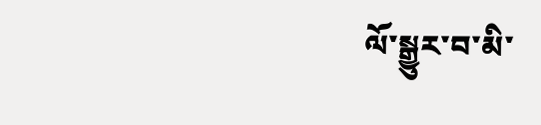ལོ་སྒྱུར་བ་མི་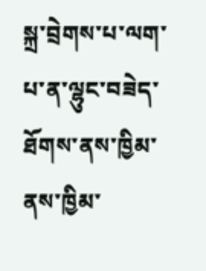སྐྲ་བྲེགས་པ་ལག་པ་ན་ལྷུང་བཟེད་ཐོགས་ནས་ཁྱིམ་ནས་ཁྱིམ་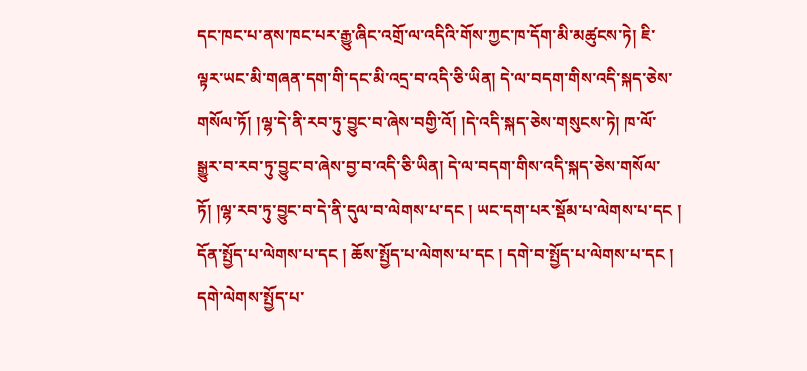དང་ཁང་པ་ནས་ཁང་པར་རྒྱུ་ཞིང་འགྲོ་ལ་འདིའི་གོས་ཀྱང་ཁ་དོག་མི་མཚུངས་ཏེ། ཇི་ལྟར་ཡང་མི་གཞན་དག་གི་དང་མི་འདྲ་བ་འདི་ཅི་ཡིན། དེ་ལ་བདག་གིས་འདི་སྐད་ཅེས་གསོལ་ཏོ། །ལྷ་དེ་ནི་རབ་ཏུ་བྱུང་བ་ཞེས་བགྱི་འོ། །དེ་འདི་སྐད་ཅེས་གསུངས་ཏེ། ཁ་ལོ་སྒྱུར་བ་རབ་ཏུ་བྱུང་བ་ཞེས་བྱ་བ་འདི་ཅི་ཡིན། དེ་ལ་བདག་གིས་འདི་སྐད་ཅེས་གསོལ་ཏོ། །ལྷ་རབ་ཏུ་བྱུང་བ་དེ་ནི་དུལ་བ་ལེགས་པ་དང ། ཡང་དག་པར་སྡོམ་པ་ལེགས་པ་དང ། དོན་སྤྱོད་པ་ལེགས་པ་དང ། ཆོས་སྤྱོད་པ་ལེགས་པ་དང ། དགེ་བ་སྤྱོད་པ་ལེགས་པ་དང ། དགེ་ལེགས་སྤྱོད་པ་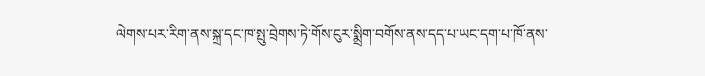ལེགས་པར་རིག་ནས་སྐྲ་དང་ཁ་སྤུ་བྲེགས་ཏེ་གོས་ངུར་སྨྲིག་བགོས་ནས་དད་པ་ཡང་དག་པ་ཁོ་ནས་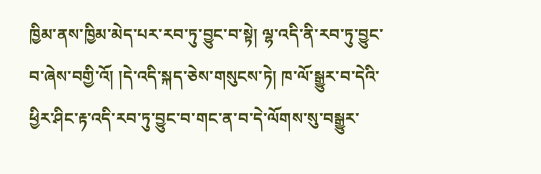ཁྱིམ་ནས་ཁྱིམ་མེད་པར་རབ་ཏུ་བྱུང་བ་སྟེ། ལྷ་འདི་ནི་རབ་ཏུ་བྱུང་བ་ཞེས་བགྱི་འོ། །དེ་འདི་སྐད་ཅེས་གསུངས་ཏེ། ཁ་ལོ་སྒྱུར་བ་དེའི་ཕྱིར་ཤིང་རྟ་འདི་རབ་ཏུ་བྱུང་བ་གང་ན་བ་དེ་ལོགས་སུ་བསྒྱུར་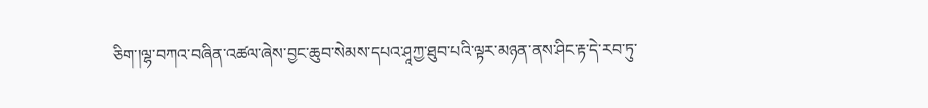ཅིག་།ལྷ་བཀའ་བཞིན་འཚལ་ཞེས་བྱང་ཆུབ་སེམས་དཔའ་ཤཱཀྱ་ཐུབ་པའི་ལྟར་མཉན་ནས་ཤིང་རྟ་དེ་རབ་ཏུ་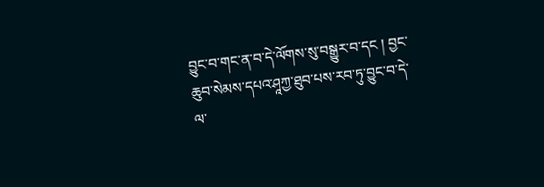བྱུང་བ་གང་ན་བ་དེ་ལོགས་སུ་བསྒྱུར་བ་དང ། བྱང་ཆུབ་སེམས་དཔའ་ཤཱཀྱ་ཐུབ་པས་རབ་ཏུ་བྱུང་བ་དེ་ལ་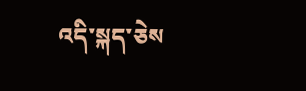འདི་སྐད་ཅེས